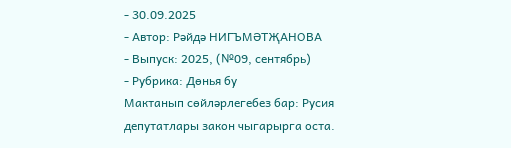- 30.09.2025
- Автор: Рәйдә НИГЪМӘТҖАНОВА
- Выпуск: 2025, (№09, сентябрь)
- Рубрика: Дөнья бу
Мактанып сөйләрлегебез бар: Русия депутатлары закон чыгарырга оста.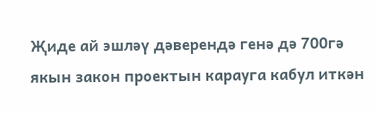Җиде ай эшләү дәверендә генә дә 700гә якын закон проектын карауга кабул иткән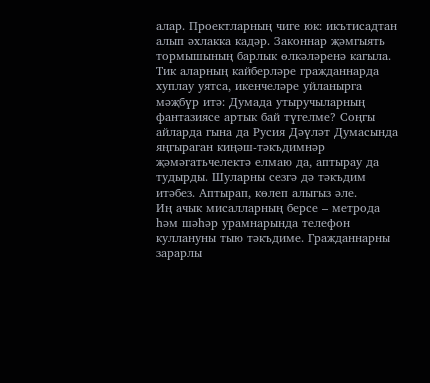алар. Проектларның чиге юк: икътисадтан алып әхлакка кадәр. Законнар җәмгыять тормышының барлык өлкәләренә кагыла. Тик аларның кайберләре гражданнарда хуплау уятса, икенчеләре уйланырга мәҗбүр итә: Думада утыручыларның фантазиясе артык бай түгелме? Соңгы айларда гына да Русия Дәүләт Думасында яңгыраган киңәш-тәкъдимнәр җәмәгатьчелектә елмаю да, аптырау да тудырды. Шуларны сезгә дә тәкъдим итәбез. Аптырап, көлеп алыгыз әле.
Иң ачык мисалларның берсе – метрода һәм шәһәр урамнарында телефон куллануны тыю тәкъдиме. Гражданнарны зарарлы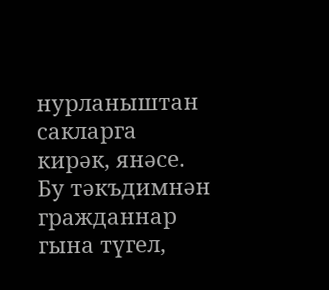нурланыштан сакларга кирәк, янәсе. Бу тәкъдимнән гражданнар гына түгел,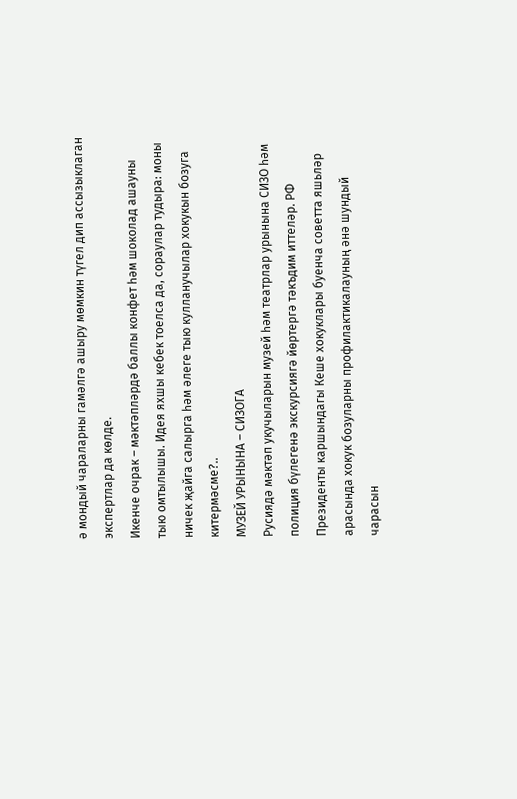ә мондый чараларны гамәлгә ашыру мөмкин түгел дип ассызыклаган экспертлар да көлде.
Икенче очрак – мәктәпләрдә баллы конфет һәм шоколад ашауны тыю омтылышы. Идея яхшы кебек тоелса да, сораулар тудыра: моны ничек җайга салырга һәм әлеге тыю кулланучылар хокукын бозуга китермәсме?..
МУЗЕЙ УРЫНЫНА – СИЗОГА
Русиядә мәктәп укучыларын музей һәм театрлар урынына СИЗО һәм полиция бүлегенә экскурсиягә йөртергә тәкъдим иттеләр. РФ Президенты каршындагы Кеше хокуклары буенча советта яшьләр арасында хокук бозуларны профилактикалауның әнә шундый чарасын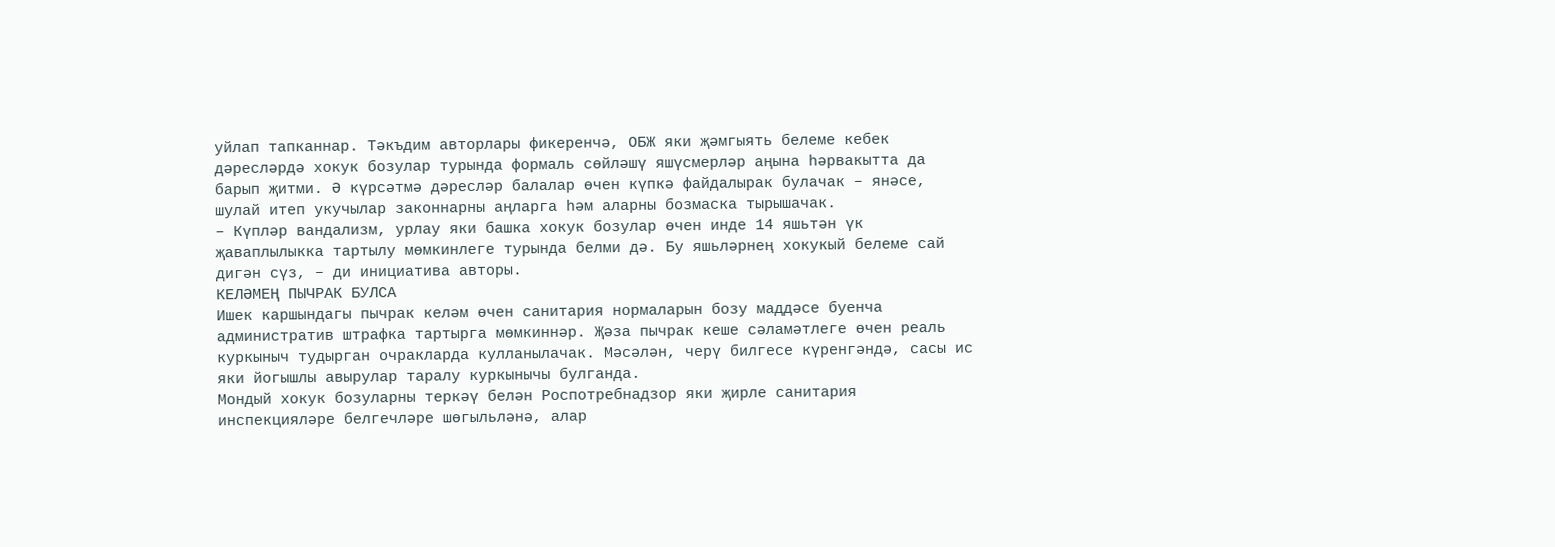уйлап тапканнар. Тәкъдим авторлары фикеренчә, ОБЖ яки җәмгыять белеме кебек дәресләрдә хокук бозулар турында формаль сөйләшү яшүсмерләр аңына һәрвакытта да барып җитми. Ә күрсәтмә дәресләр балалар өчен күпкә файдалырак булачак – янәсе, шулай итеп укучылар законнарны аңларга һәм аларны бозмаска тырышачак.
– Күпләр вандализм, урлау яки башка хокук бозулар өчен инде 14 яшьтән үк җаваплылыкка тартылу мөмкинлеге турында белми дә. Бу яшьләрнең хокукый белеме сай дигән сүз, – ди инициатива авторы.
КЕЛӘМЕҢ ПЫЧРАК БУЛСА
Ишек каршындагы пычрак келәм өчен санитария нормаларын бозу маддәсе буенча административ штрафка тартырга мөмкиннәр. Җәза пычрак кеше сәламәтлеге өчен реаль куркыныч тудырган очракларда кулланылачак. Мәсәлән, черү билгесе күренгәндә, сасы ис яки йогышлы авырулар таралу куркынычы булганда.
Мондый хокук бозуларны теркәү белән Роспотребнадзор яки җирле санитария инспекцияләре белгечләре шөгыльләнә, алар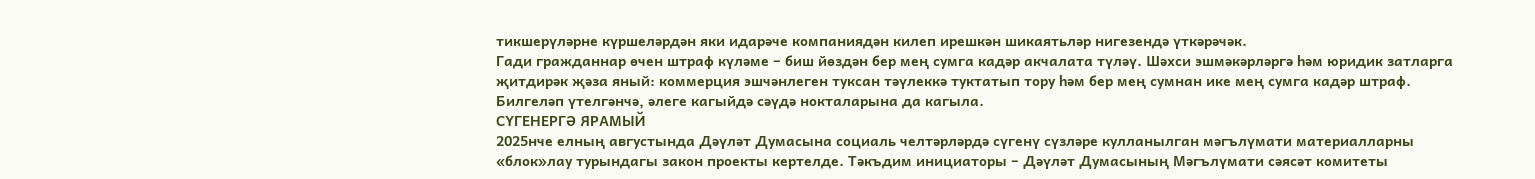тикшерүләрне күршеләрдән яки идарәче компаниядән килеп ирешкән шикаятьләр нигезендә үткәрәчәк.
Гади гражданнар өчен штраф күләме – биш йөздән бер мең сумга кадәр акчалата түләү. Шәхси эшмәкәрләргә һәм юридик затларга җитдирәк җәза яный: коммерция эшчәнлеген туксан тәүлеккә туктатып тору һәм бер мең сумнан ике мең сумга кадәр штраф. Билгеләп үтелгәнчә, әлеге кагыйдә сәүдә нокталарына да кагыла.
СҮГЕНЕРГӘ ЯРАМЫЙ
2025нче елның августында Дәүләт Думасына социаль челтәрләрдә сүгенү сүзләре кулланылган мәгълүмати материалларны «блок»лау турындагы закон проекты кертелде. Тәкъдим инициаторы – Дәүләт Думасының Мәгълүмати сәясәт комитеты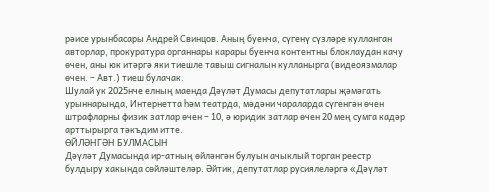рәисе урынбасары Андрей Свинцов. Аның буенча, сүгенү сүзләре кулланган авторлар, прокуратура органнары карары буенча контентны блоклаудан качу өчен, аны юк итәргә яки тиешле тавыш сигналын кулланырга (видеоязмалар өчен. – Авт.) тиеш булачак.
Шулай ук 2025нче елның маенда Дәүләт Думасы депутатлары җәмәгать урыннарында, Интернетта һәм театрда, мәдәни чараларда сүгенгән өчен штрафларны физик затлар өчен – 10, ә юридик затлар өчен 20 мең сумга кадәр арттырырга тәкъдим итте.
ӨЙЛӘНГӘН БУЛМАСЫН
Дәүләт Думасында ир-атның өйләнгән булуын ачыклый торган реестр булдыру хакында сөйләштеләр. Әйтик, депутатлар русиялеләргә «Дәүләт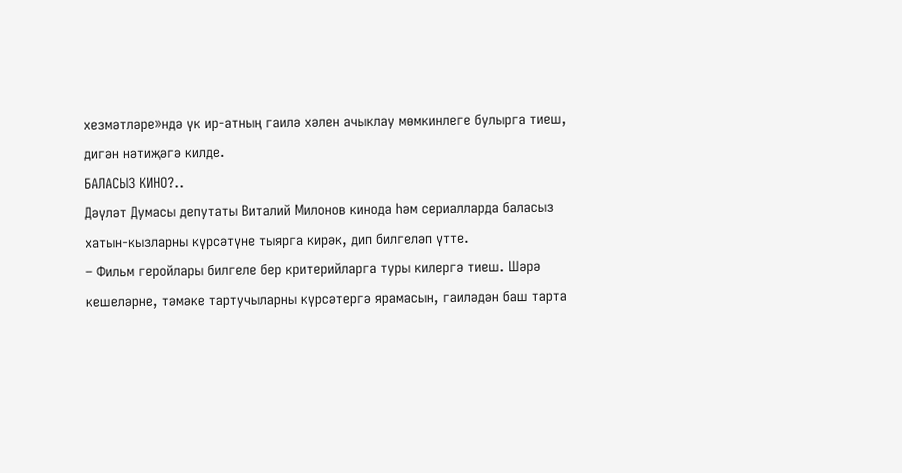хезмәтләре»ндә үк ир-атның гаилә хәлен ачыклау мөмкинлеге булырга тиеш, дигән нәтиҗәгә килде.
БАЛАСЫЗ КИНО?..
Дәүләт Думасы депутаты Виталий Милонов кинода һәм сериалларда баласыз хатын-кызларны күрсәтүне тыярга кирәк, дип билгеләп үтте.
– Фильм геройлары билгеле бер критерийларга туры килергә тиеш. Шәрә кешеләрне, тәмәке тартучыларны күрсәтергә ярамасын, гаиләдән баш тарта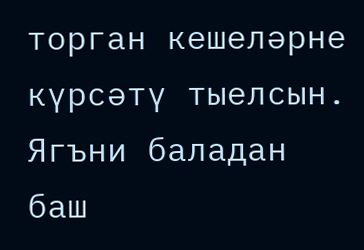торган кешеләрне күрсәтү тыелсын. Ягъни баладан баш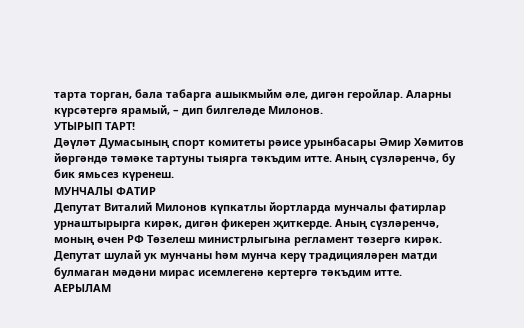тарта торган, бала табарга ашыкмыйм әле, дигән геройлар. Аларны күрсәтергә ярамый, – дип билгеләде Милонов.
УТЫРЫП ТАРТ!
Дәүләт Думасының спорт комитеты рәисе урынбасары Әмир Хәмитов йөргәндә тәмәке тартуны тыярга тәкъдим итте. Аның сүзләренчә, бу бик ямьсез күренеш.
МУНЧАЛЫ ФАТИР
Депутат Виталий Милонов күпкатлы йортларда мунчалы фатирлар урнаштырырга кирәк, дигән фикерен җиткерде. Аның сүзләренчә, моның өчен РФ Төзелеш министрлыгына регламент төзергә кирәк. Депутат шулай ук мунчаны һәм мунча керү традицияләрен матди булмаган мәдәни мирас исемлегенә кертергә тәкъдим итте.
АЕРЫЛАМ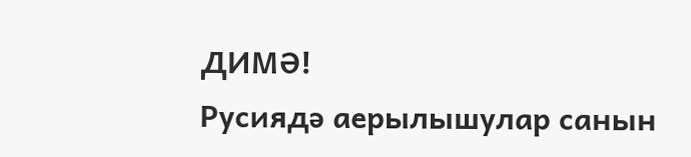ДИМӘ!
Русиядә аерылышулар санын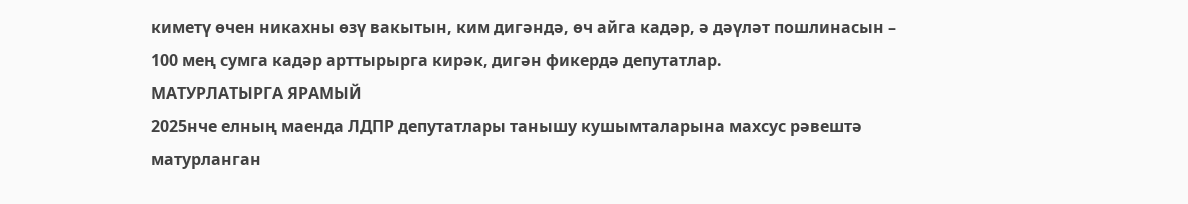киметү өчен никахны өзү вакытын, ким дигәндә, өч айга кадәр, ә дәүләт пошлинасын – 100 мең сумга кадәр арттырырга кирәк, дигән фикердә депутатлар.
МАТУРЛАТЫРГА ЯРАМЫЙ
2025нче елның маенда ЛДПР депутатлары танышу кушымталарына махсус рәвештә матурланган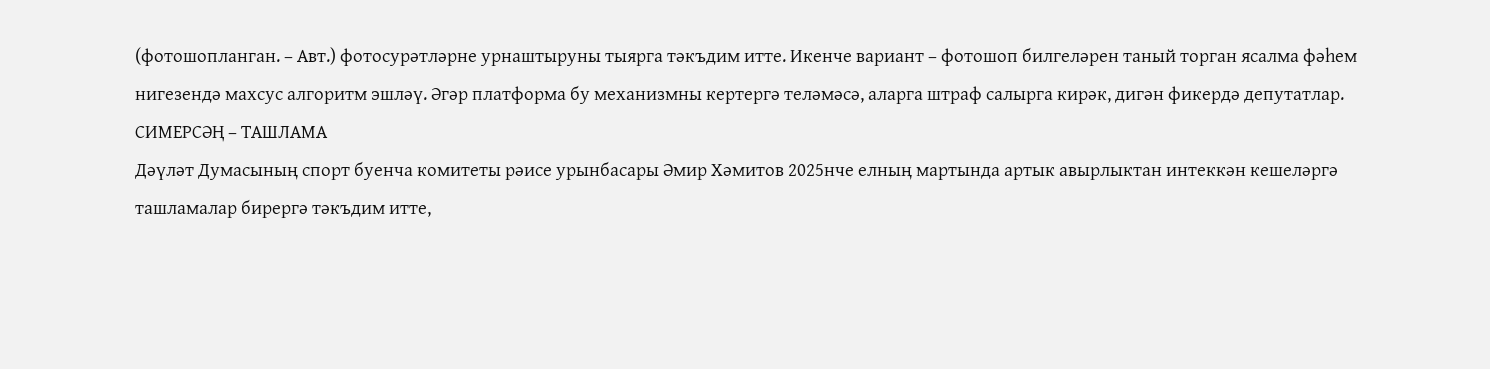(фотошопланган. – Авт.) фотосурәтләрне урнаштыруны тыярга тәкъдим итте. Икенче вариант – фотошоп билгеләрен таный торган ясалма фәһем нигезендә махсус алгоритм эшләү. Әгәр платформа бу механизмны кертергә теләмәсә, аларга штраф салырга кирәк, дигән фикердә депутатлар.
СИМЕРСӘҢ – ТАШЛАМА
Дәүләт Думасының спорт буенча комитеты рәисе урынбасары Әмир Хәмитов 2025нче елның мартында артык авырлыктан интеккән кешеләргә ташламалар бирергә тәкъдим итте,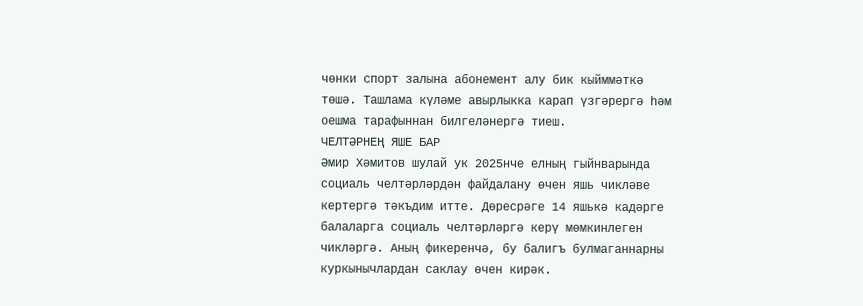чөнки спорт залына абонемент алу бик кыйммәткә төшә. Ташлама күләме авырлыкка карап үзгәрергә һәм оешма тарафыннан билгеләнергә тиеш.
ЧЕЛТӘРНЕҢ ЯШЕ БАР
Әмир Хәмитов шулай ук 2025нче елның гыйнварында социаль челтәрләрдән файдалану өчен яшь чикләве кертергә тәкъдим итте. Дөресрәге 14 яшькә кадәрге балаларга социаль челтәрләргә керү мөмкинлеген чикләргә. Аның фикеренчә, бу балигъ булмаганнарны куркынычлардан саклау өчен кирәк.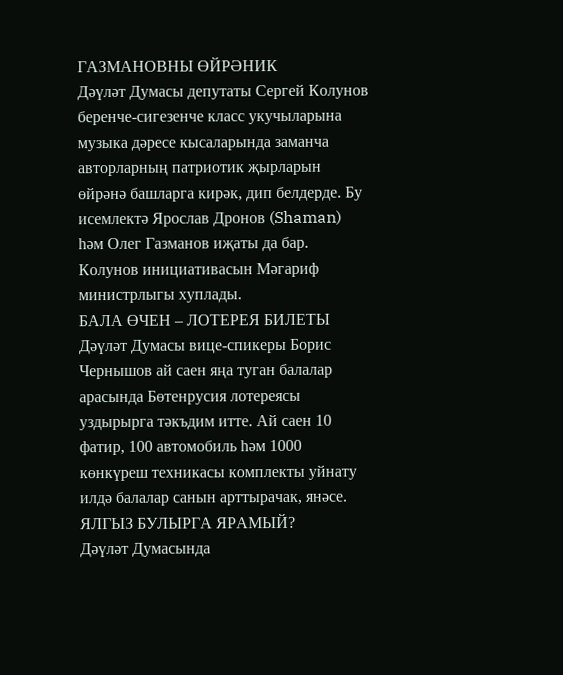ГАЗМАНОВНЫ ӨЙРӘНИК
Дәүләт Думасы депутаты Сергей Колунов беренче-сигезенче класс укучыларына музыка дәресе кысаларында заманча авторларның патриотик җырларын өйрәнә башларга кирәк, дип белдерде. Бу исемлектә Ярослав Дронов (Shaman) һәм Олег Газманов иҗаты да бар. Колунов инициативасын Мәгариф министрлыгы хуплады.
БАЛА ӨЧЕН – ЛОТЕРЕЯ БИЛЕТЫ
Дәүләт Думасы вице-спикеры Борис Чернышов ай саен яңа туган балалар арасында Бөтенрусия лотереясы уздырырга тәкъдим итте. Ай саен 10 фатир, 100 автомобиль һәм 1000 көнкүреш техникасы комплекты уйнату илдә балалар санын арттырачак, янәсе.
ЯЛГЫЗ БУЛЫРГА ЯРАМЫЙ?
Дәүләт Думасында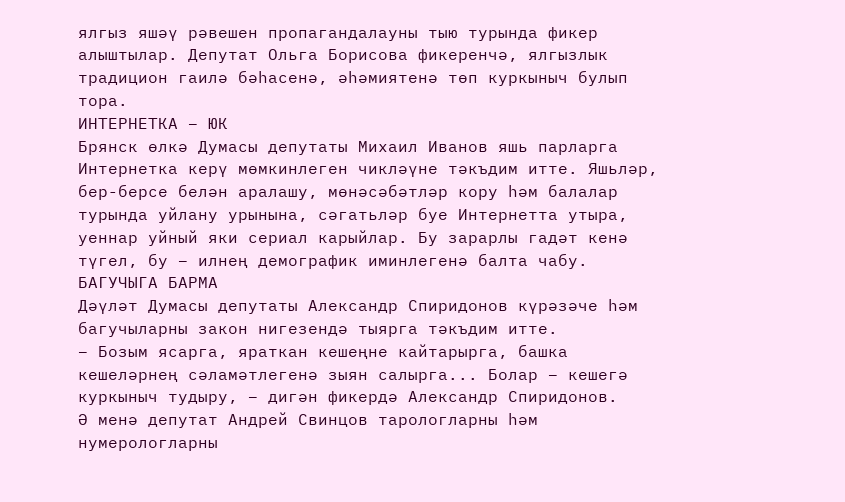ялгыз яшәү рәвешен пропагандалауны тыю турында фикер алыштылар. Депутат Ольга Борисова фикеренчә, ялгызлык традицион гаилә бәһасенә, әһәмиятенә төп куркыныч булып тора.
ИНТЕРНЕТКА – ЮК
Брянск өлкә Думасы депутаты Михаил Иванов яшь парларга Интернетка керү мөмкинлеген чикләүне тәкъдим итте. Яшьләр, бер-берсе белән аралашу, мөнәсәбәтләр кору һәм балалар турында уйлану урынына, сәгатьләр буе Интернетта утыра, уеннар уйный яки сериал карыйлар. Бу зарарлы гадәт кенә түгел, бу – илнең демографик иминлегенә балта чабу.
БАГУЧЫГА БАРМА
Дәүләт Думасы депутаты Александр Спиридонов күрәзәче һәм багучыларны закон нигезендә тыярга тәкъдим итте.
– Бозым ясарга, яраткан кешеңне кайтарырга, башка кешеләрнең сәламәтлегенә зыян салырга... Болар – кешегә куркыныч тудыру, – дигән фикердә Александр Спиридонов.
Ә менә депутат Андрей Свинцов тарологларны һәм нумерологларны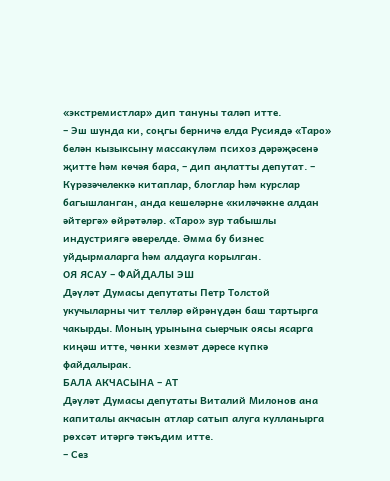«экстремистлар» дип тануны таләп итте.
– Эш шунда ки, соңгы берничә елда Русиядә «Таро» белән кызыксыну массакүләм психоз дәрәҗәсенә җитте һәм көчәя бара, – дип аңлатты депутат. – Күрәзәчелеккә китаплар, блоглар һәм курслар багышланган, анда кешеләрне «киләчәкне алдан әйтергә» өйрәтәләр. «Таро» зур табышлы индустриягә әверелде. Әмма бу бизнес уйдырмаларга һәм алдауга корылган.
ОЯ ЯСАУ – ФАЙДАЛЫ ЭШ
Дәүләт Думасы депутаты Петр Толстой укучыларны чит телләр өйрәнүдән баш тартырга чакырды. Моның урынына сыерчык оясы ясарга киңәш итте, чөнки хезмәт дәресе күпкә файдалырак.
БАЛА АКЧАСЫНА – АТ
Дәүләт Думасы депутаты Виталий Милонов ана капиталы акчасын атлар сатып алуга кулланырга рөхсәт итәргә тәкъдим итте.
– Сез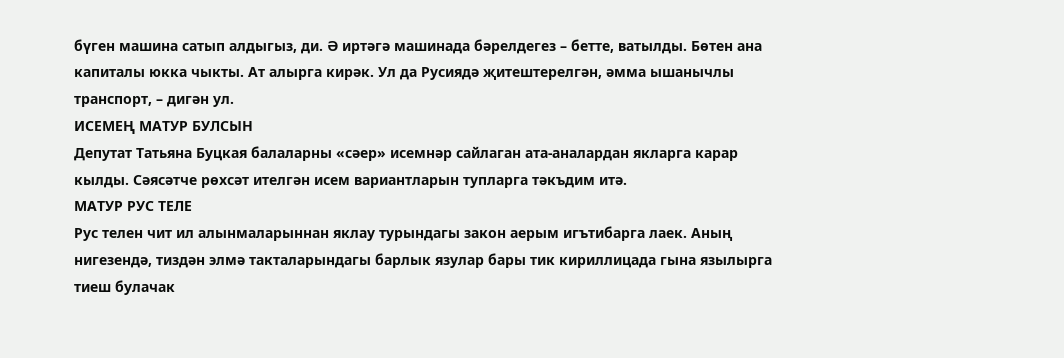бүген машина сатып алдыгыз, ди. Ә иртәгә машинада бәрелдегез – бетте, ватылды. Бөтен ана капиталы юкка чыкты. Ат алырга кирәк. Ул да Русиядә җитештерелгән, әмма ышанычлы транспорт, – дигән ул.
ИСЕМЕҢ МАТУР БУЛСЫН
Депутат Татьяна Буцкая балаларны «сәер» исемнәр сайлаган ата-аналардан якларга карар кылды. Сәясәтче рөхсәт ителгән исем вариантларын тупларга тәкъдим итә.
МАТУР РУС ТЕЛЕ
Рус телен чит ил алынмаларыннан яклау турындагы закон аерым игътибарга лаек. Аның нигезендә, тиздән элмә такталарындагы барлык язулар бары тик кириллицада гына язылырга тиеш булачак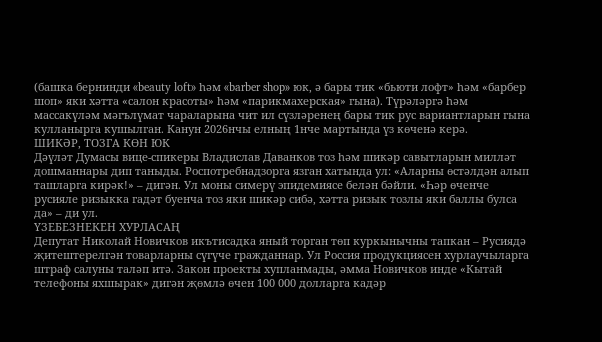(башка бернинди «beauty loft» һәм «barber shop» юк, ә бары тик «бьюти лофт» һәм «барбер шоп» яки хәтта «салон красоты» һәм «парикмахерская» гына). Түрәләргә һәм массакүләм мәгълүмат чараларына чит ил сүзләренең бары тик рус вариантларын гына кулланырга кушылган. Канун 2026нчы елның 1нче мартында үз көченә керә.
ШИКӘР, ТОЗГА КӨН ЮК
Дәүләт Думасы вице-спикеры Владислав Даванков тоз һәм шикәр савытларын милләт дошманнары дип таныды. Роспотребнадзорга язган хатында ул: «Аларны өстәлдән алып ташларга кирәк!» – дигән. Ул моны симерү эпидемиясе белән бәйли. «Һәр өченче русияле ризыкка гадәт буенча тоз яки шикәр сибә, хәтта ризык тозлы яки баллы булса да» – ди ул.
ҮЗЕБЕЗНЕКЕН ХУРЛАСАҢ
Депутат Николай Новичков икътисадка яный торган төп куркынычны тапкан – Русиядә җитештерелгән товарларны сүгүче гражданнар. Ул Россия продукциясен хурлаучыларга штраф салуны таләп итә. Закон проекты хупланмады, әмма Новичков инде «Кытай телефоны яхшырак» дигән җөмлә өчен 100 000 долларга кадәр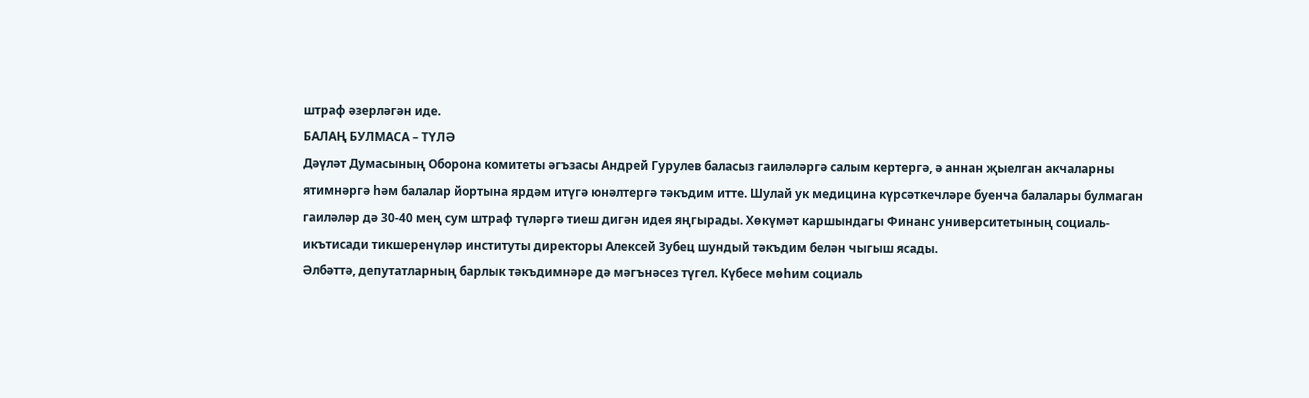штраф әзерләгән иде.
БАЛАҢ БУЛМАСА – ТҮЛӘ
Дәүләт Думасының Оборона комитеты әгъзасы Андрей Гурулев баласыз гаиләләргә салым кертергә, ә аннан җыелган акчаларны ятимнәргә һәм балалар йортына ярдәм итүгә юнәлтергә тәкъдим итте. Шулай ук медицина күрсәткечләре буенча балалары булмаган гаиләләр дә 30-40 мең сум штраф түләргә тиеш дигән идея яңгырады. Хөкүмәт каршындагы Финанс университетының социаль-икътисади тикшеренүләр институты директоры Алексей Зубец шундый тәкъдим белән чыгыш ясады.
Әлбәттә, депутатларның барлык тәкъдимнәре дә мәгънәсез түгел. Күбесе мөһим социаль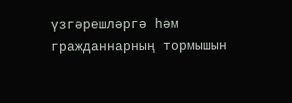үзгәрешләргә һәм гражданнарның тормышын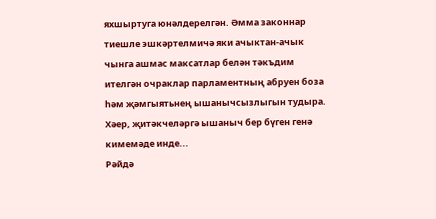яхшыртуга юнәлдерелгән. Әмма законнар тиешле эшкәртелмичә яки ачыктан-ачык чынга ашмас максатлар белән тәкъдим ителгән очраклар парламентның абруен боза һәм җәмгыятьнең ышанычсызлыгын тудыра. Хәер, җитәкчеләргә ышаныч бер бүген генә кимемәде инде...
Рәйдә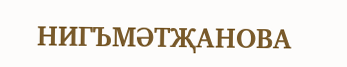НИГЪМӘТҖАНОВА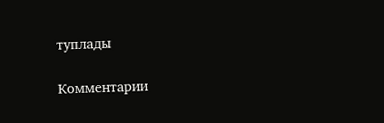туплады

Комментарии